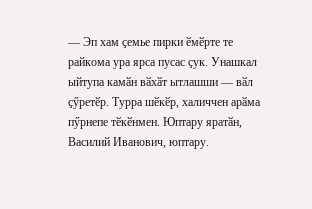— Эп хам ҫемье пирки ӗмӗрте те райкома ура ярса пусас ҫук. Унашкал ыйтупа камӑн вӑхӑт ытлашши — вӑл ҫӳретӗр. Турра шӗкӗр, халиччен арӑма пӳрнепе тӗкӗнмен. Юптару яратӑн, Василий Иванович, юптару.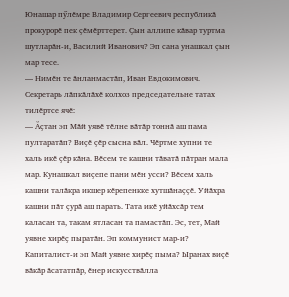Юнашар пӳлӗмре Владимир Сергеевич республикӑ прокурорӗ пек ҫӗмӗрттерет. Ҫын аллипе кӑвар туртма шутларӑн-и, Василий Иванович? Эп сана унашкал ҫын мар тесе.
— Нимӗн те ӑнланмастӑп, Иван Евдокимович. Секретарь лӑпкӑлӑхӗ колхоз председательне татах тилӗртсе ячӗ:
— Ӑҫтан эп Мӑй уявӗ тӗлне вӑтӑр тоннӑ аш пама пултаратӑп? Виҫӗ ҫӗр сысна вӑл. Чӗртме хупни те халь икӗ ҫӗр кӑна. Вӗсем те кашни тӑватӑ пӑтран мала мар. Кунашкал виҫепе пани мӗн усси? Вӗсем халь кашни талӑкра икшер кӗрепенкке хутшӑнаҫҫӗ. Уйӑхра кашни пӑт ҫурӑ аш парать. Тата икӗ уйӑхсӑр тем каласан та, такам ятласан та памастӑп. Эс, тет, Май уявне хирӗҫ пыратӑн. Эп коммунист мар-и? Капиталист-и эп Май уявне хирӗҫ пыма? Ыранах виҫӗ вӑкӑр ӑсататпӑр, ӗнер искусствӑлла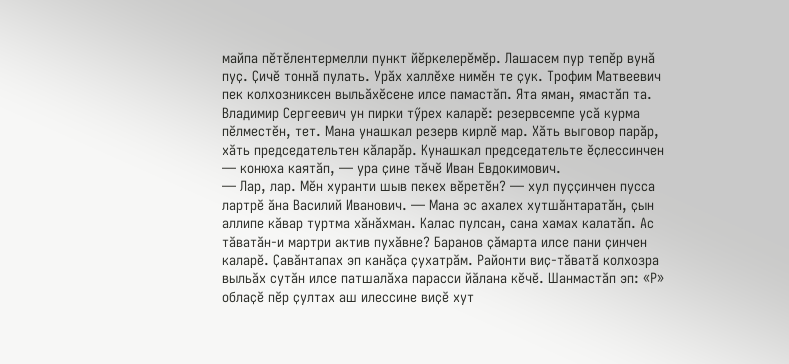майпа пӗтӗлентермелли пункт йӗркелерӗмӗр. Лашасем пур тепӗр вунӑ пуҫ. Ҫичӗ тоннӑ пулать. Урӑх халлӗхе нимӗн те ҫук. Трофим Матвеевич пек колхозниксен выльӑхӗсене илсе памастӑп. Ята яман, ямастӑп та. Владимир Сергеевич ун пирки тӳрех каларӗ: резервсемпе усӑ курма пӗлместӗн, тет. Мана унашкал резерв кирлӗ мар. Хӑть выговор парӑр, хӑть председательтен кӑларӑр. Кунашкал председательте ӗҫлессинчен — конюха каятӑп, — ура ҫине тӑчӗ Иван Евдокимович.
— Лар, лар. Мӗн хуранти шыв пекех вӗретӗн? — хул пуҫҫинчен пусса лартрӗ ӑна Василий Иванович. — Мана эс ахалех хутшӑнтаратӑн, ҫын аллипе кӑвар туртма хӑнӑхман. Калас пулсан, сана хамах калатӑп. Ас тӑватӑн-и мартри актив пухӑвне? Баранов ҫӑмарта илсе пани ҫинчен каларӗ. Ҫавӑнтапах эп канӑҫа ҫухатрӑм. Районти виҫ-тӑватӑ колхозра выльӑх сутӑн илсе патшалӑха парасси йӑлана кӗчӗ. Шанмастӑп эп: «Р» облаҫӗ пӗр ҫултах аш илессине виҫӗ хут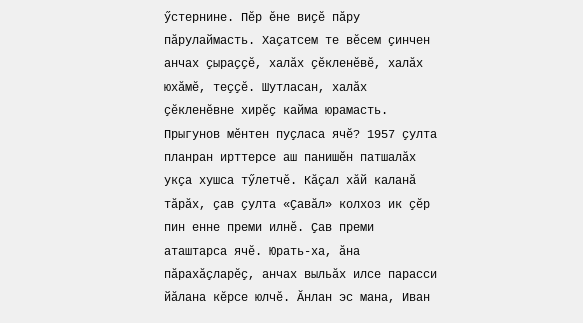ӳстернине. Пӗр ӗне виҫӗ пӑру пӑрулаймасть. Хаҫатсем те вӗсем ҫинчен анчах ҫыраҫҫӗ, халӑх ҫӗкленӗвӗ, халӑх юхӑмӗ, теҫҫӗ. Шутласан, халӑх ҫӗкленӗвне хирӗҫ кайма юрамасть. Прыгунов мӗнтен пуҫласа ячӗ? 1957 ҫулта планран ирттерсе аш панишӗн патшалӑх укҫа хушса тӳлетчӗ. Кӑҫал хӑй каланӑ тӑрӑх, ҫав ҫулта «Ҫавӑл» колхоз ик ҫӗр пин енне преми илнӗ. Ҫав преми аташтарса ячӗ. Юрать-ха, ӑна пӑрахӑҫларӗҫ, анчах выльӑх илсе парасси йӑлана кӗрсе юлчӗ. Ӑнлан эс мана, Иван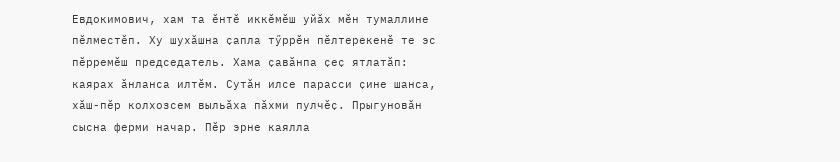Евдокимович, хам та ӗнтӗ иккӗмӗш уйӑх мӗн тумаллине пӗлместӗп. Ху шухӑшна ҫапла тӳррӗн пӗлтерекенӗ те эс пӗрремӗш председатель. Хама ҫавӑнпа ҫеҫ ятлатӑп: каярах ӑнланса илтӗм. Сутӑн илсе парасси ҫине шанса, хӑш-пӗр колхозсем выльӑха пӑхми пулчӗҫ. Прыгуновӑн сысна ферми начар. Пӗр эрне каялла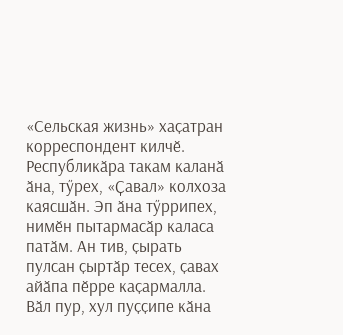«Сельская жизнь» хаҫатран корреспондент килчӗ. Республикӑра такам каланӑ ӑна, тӳрех, «Ҫавал» колхоза каясшӑн. Эп ӑна тӳррипех, нимӗн пытармасӑр каласа патӑм. Ан тив, ҫырать пулсан ҫыртӑр тесех, ҫавах айӑпа пӗрре каҫармалла. Вӑл пур, хул пуҫҫипе кӑна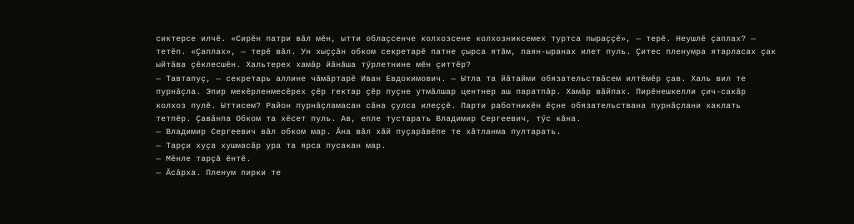сиктерсе илчӗ. «Сирӗн патри вӑл мӗн, ытти облаҫсенче колхозсене колхозниксемех туртса пыраҫҫӗ», — терӗ. Неушлӗ ҫаплах? — тетӗп. «Ҫаплах», — терӗ вӑл. Ун хыҫҫӑн обком секретарӗ патне ҫырса ятӑм, паян-ыранах илет пуль. Ҫитес пленумра ятарласах ҫак ыйтӑва ҫӗклесшӗн. Хальтерех хамӑр йӑнӑша тӳрлетнине мӗн ҫиттӗр?
— Тавтапуҫ, — секретарь аллине чӑмӑртарӗ Иван Евдокимович. — Ытла та йӑтайми обязательствӑсем илтӗмӗр ҫав. Халь вил те пурнӑҫла. Эпир мекӗрленмесӗрех ҫӗр гектар ҫӗр пуҫне утмӑлшар центнер аш паратпӑр. Хамӑр вӑйпах. Пирӗнешкелли ҫич-сакӑр колхоз пулӗ. Ыттисем? Район пурнӑҫламасан сӑна ҫулса илеҫҫӗ. Парти работникӗн ӗҫне обязательствана пурнӑҫлани хаклать тетпӗр. Ҫавӑнпа Обком та хӗсет пуль. Ав, епле тустарать Владимир Сергеевич, тӳс кӑна.
— Владимир Сергеевич вӑл обком мар. Ӑна вӑл хӑй пуҫарӑвӗпе те хӑтланма пултарать.
— Тарҫи хуҫа хушмасӑр ура та ярса пусакан мар.
— Мӗнле тарҫӑ ӗнтӗ.
— Ӑсӑрха. Пленум пирки те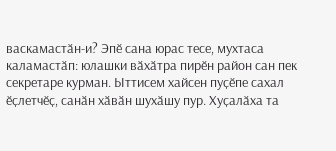васкамастӑн-и? Эпӗ сана юрас тесе, мухтаса каламастӑп: юлашки вӑхӑтра пирӗн район сан пек секретаре курман. Ыттисем хайсен пуҫӗпе сахал ӗҫлетчӗҫ, санӑн хӑвӑн шухӑшу пур. Хуҫалӑха та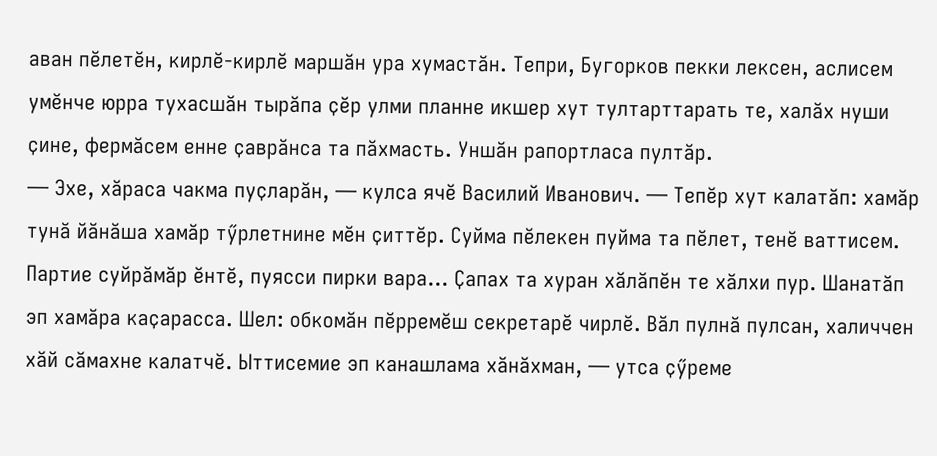аван пӗлетӗн, кирлӗ-кирлӗ маршӑн ура хумастӑн. Тепри, Бугорков пекки лексен, аслисем умӗнче юрра тухасшӑн тырӑпа ҫӗр улми планне икшер хут тултарттарать те, халӑх нуши ҫине, фермӑсем енне ҫаврӑнса та пӑхмасть. Уншӑн рапортласа пултӑр.
— Эхе, хӑраса чакма пуҫларӑн, — кулса ячӗ Василий Иванович. — Тепӗр хут калатӑп: хамӑр тунӑ йӑнӑша хамӑр тӳрлетнине мӗн ҫиттӗр. Суйма пӗлекен пуйма та пӗлет, тенӗ ваттисем. Партие суйрӑмӑр ӗнтӗ, пуясси пирки вара… Ҫапах та хуран хӑлӑпӗн те хӑлхи пур. Шанатӑп эп хамӑра каҫарасса. Шел: обкомӑн пӗрремӗш секретарӗ чирлӗ. Вӑл пулнӑ пулсан, халиччен хӑй сӑмахне калатчӗ. Ыттисемие эп канашлама хӑнӑхман, — утса ҫӳреме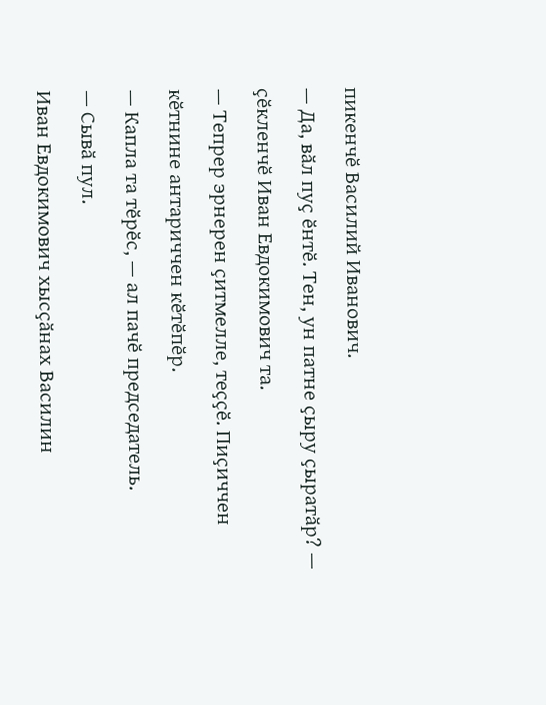пикенчӗ Василий Иванович.
— Да, вӑл пуҫ ӗнтӗ. Тен, ун патне ҫыру ҫыратӑр? — ҫӗкленчӗ Иван Евдокимович та.
— Тепрер эрнерен ҫитмелле, теҫҫӗ. Пиҫиччен кӗтнине антариччен кӗтӗпӗр.
— Капла та тӗрӗс, — ал пачӗ председатель.
— Сывӑ пул.
Иван Евдокимович хысҫӑнах Василин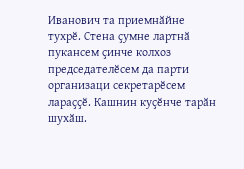Иванович та приемнӑйне тухрӗ. Стена ҫумне лартнӑ пукансем ҫинче колхоз председателӗсем да парти организаци секретарӗсем лараҫҫӗ. Кашнин куҫӗнче тарӑн шухӑш.